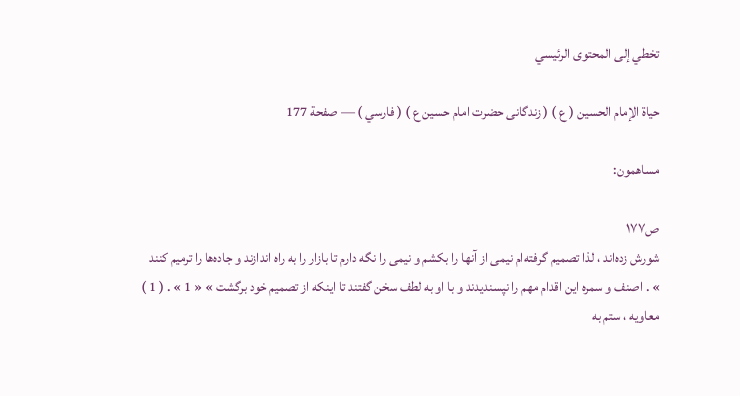تخطي إلى المحتوى الرئيسي

حياة الإمام الحسين ( ع ) ( زندگانى حضرت امام حسين ع ) ( فارسي ) — صفحة 177

مساهمون:

ص١٧٧
شورش زده‌اند ، لذا تصميم گرفته‌ام نيمى از آنها را بكشم و نيمى را نگه دارم تا بازار را به راه اندازند و جاده‌ها را ترميم كنند » . اصنف و سمره اين اقدام مهم را نپسنديدند و با او به لطف سخن گفتند تا اينكه از تصميم خود برگشت » « 1 » . ( 1 ) معاويه ، ستم به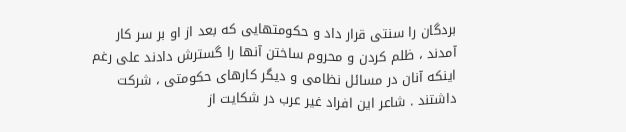بردگان را سنتى قرار داد و حكومتهايى كه بعد از او بر سر كار آمدند ، ظلم كردن و محروم ساختن آنها را گسترش دادند على رغم اينكه آنان در مسائل نظامى و ديگر كارهاى حكومتى ، شركت داشتند . شاعر اين افراد غير عرب در شكايت از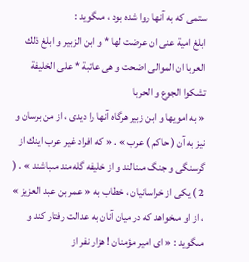ستمى كه به آنها روا شده بود ، مىگويد :
ابلغ امية عنى ان عرضت لها * و ابن الزبير و ابلغ ذلك العربا ان الموالى اضحت و هى عاتبة * على الخليفة تشكوا الجوع و الحربا
« به امويها و ابن زبير هرگاه آنها را ديدى ، از من برسان و نيز به آن ( حاكم ) عرب » . « كه افراد غير عرب اينك از گرسنگى و جنگ مىنالند و از خليفه گله‌مند مىباشند » . ( 2 ) يكى از خراسانيان ، خطاب به « عمر بن عبد العزيز » ، از او مىخواهد كه در ميان آنان به عدالت رفتار كند و مىگويد : « اى امير مؤمنان ! هزار نفر از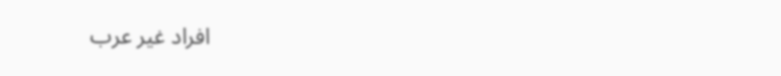افراد غير عرب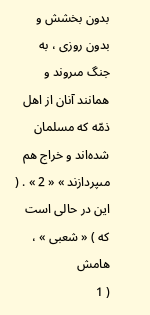بدون بخشش و بدون روزى ، به جنگ مىروند و همانند آنان از اهل ذمّه كه مسلمان شده‌اند و خراج هم مىپردازند » « 2 » . ( اين در حالى است كه ) « شعبى » ،
هامش
( 1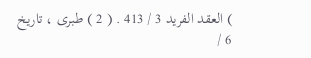) العقد الفريد 3 / 413 . ( 2 ) طبرى ، تاريخ 6 /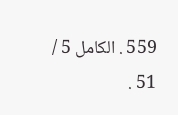559 . الكامل 5 / 51 .